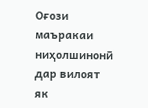Оғози маъракаи ниҳолшинонӣ дар вилоят як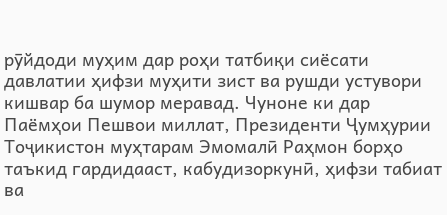рӯйдоди муҳим дар роҳи татбиқи сиёсати давлатии ҳифзи муҳити зист ва рушди устувори кишвар ба шумор меравад. Чуноне ки дар Паёмҳои Пешвои миллат, Президенти Ҷумҳурии Тоҷикистон муҳтарам Эмомалӣ Раҳмон борҳо таъкид гардидааст, кабудизоркунӣ, ҳифзи табиат ва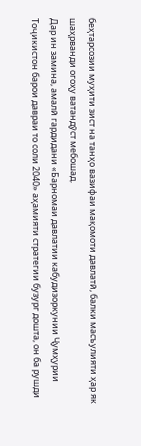беҳтарсозии муҳити зист на танҳо вазифаи мақомоти давлатӣ, балки масъулияти ҳар як шаҳрванди огоҳу ватандӯст мебошад.
Дар ин замина, амалӣ гардидани «Барномаи давлатии кабудизоркунии Ҷумҳурии Тоҷикистон барои давраи то соли 2040» аҳамияти стратегии бузург дошта, он ба рушди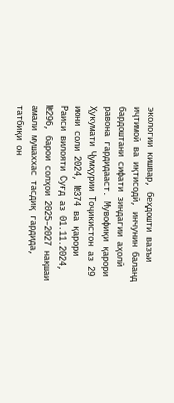экологии кишвар, беҳдошти вазъи иҷтимоӣ ва иқтисодӣ, инчунин баланд бардоштани сифати зиндагии аҳолӣ равона гардидааст. Мувофиқи қарори Ҳукумати Ҷумҳурии Тоҷикистон аз 29 июни соли 2024, №374 ва қарори Раиси вилояти Суғд аз 01.11.2024, №296, барои солҳои 2025–2027 нақшаи амали мушаххас тасдиқ гардида, татбиқи он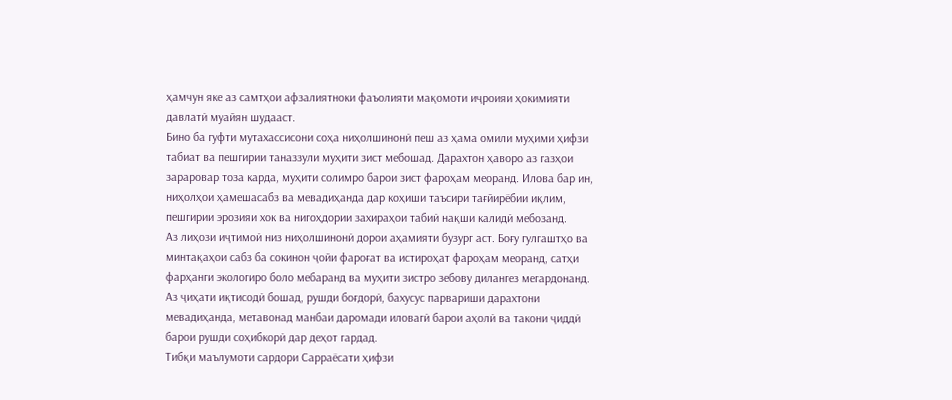ҳамчун яке аз самтҳои афзалиятноки фаъолияти мақомоти иҷроияи ҳокимияти давлатӣ муайян шудааст.
Бино ба гуфти мутахассисони соҳа ниҳолшинонӣ пеш аз ҳама омили муҳими ҳифзи табиат ва пешгирии таназзули муҳити зист мебошад. Дарахтон ҳаворо аз газҳои зараровар тоза карда, муҳити солимро барои зист фароҳам меоранд. Илова бар ин, ниҳолҳои ҳамешасабз ва мевадиҳанда дар коҳиши таъсири тағйирёбии иқлим, пешгирии эрозияи хок ва нигоҳдории захираҳои табиӣ нақши калидӣ мебозанд.
Аз лиҳози иҷтимоӣ низ ниҳолшинонӣ дорои аҳамияти бузург аст. Боғу гулгаштҳо ва минтақаҳои сабз ба сокинон ҷойи фароғат ва истироҳат фароҳам меоранд, сатҳи фарҳанги экологиро боло мебаранд ва муҳити зистро зебову дилангез мегардонанд. Аз ҷиҳати иқтисодӣ бошад, рушди боғдорӣ, бахусус парвариши дарахтони мевадиҳанда, метавонад манбаи даромади иловагӣ барои аҳолӣ ва такони ҷиддӣ барои рушди соҳибкорӣ дар деҳот гардад.
Тибқи маълумоти сардори Сарраёсати ҳифзи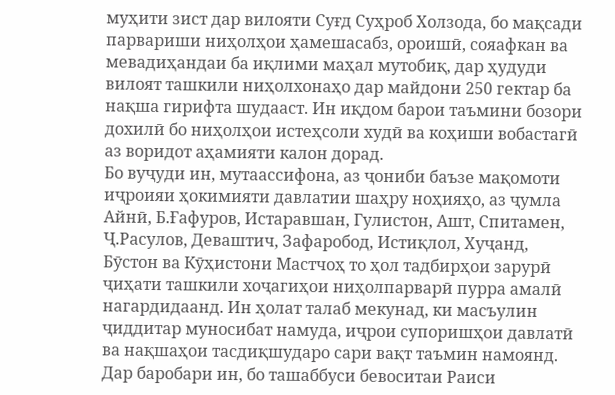муҳити зист дар вилояти Суғд Суҳроб Холзода, бо мақсади парвариши ниҳолҳои ҳамешасабз, ороишӣ, сояафкан ва мевадиҳандаи ба иқлими маҳал мутобиқ, дар ҳудуди вилоят ташкили ниҳолхонаҳо дар майдони 250 гектар ба нақша гирифта шудааст. Ин иқдом барои таъмини бозори дохилӣ бо ниҳолҳои истеҳсоли худӣ ва коҳиши вобастагӣ аз воридот аҳамияти калон дорад.
Бо вуҷуди ин, мутаассифона, аз ҷониби баъзе мақомоти иҷроияи ҳокимияти давлатии шаҳру ноҳияҳо, аз ҷумла Айнӣ, Б.Ғафуров, Истаравшан, Гулистон, Ашт, Спитамен, Ҷ.Расулов, Деваштич, Зафаробод, Истиқлол, Хуҷанд, Бӯстон ва Кӯҳистони Мастчоҳ то ҳол тадбирҳои зарурӣ ҷиҳати ташкили хоҷагиҳои ниҳолпарварӣ пурра амалӣ нагардидаанд. Ин ҳолат талаб мекунад, ки масъулин ҷиддитар муносибат намуда, иҷрои супоришҳои давлатӣ ва нақшаҳои тасдиқшударо сари вақт таъмин намоянд.
Дар баробари ин, бо ташаббуси бевоситаи Раиси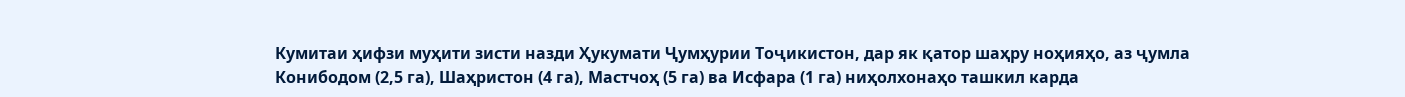Кумитаи ҳифзи муҳити зисти назди Ҳукумати Ҷумҳурии Тоҷикистон, дар як қатор шаҳру ноҳияҳо, аз ҷумла Конибодом (2,5 га), Шаҳристон (4 га), Мастчоҳ (5 га) ва Исфара (1 га) ниҳолхонаҳо ташкил карда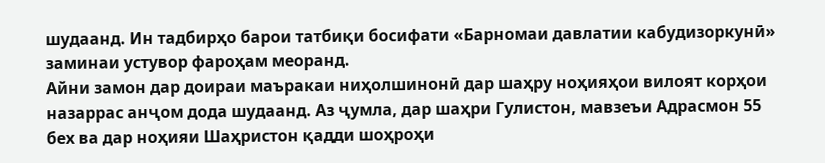шудаанд. Ин тадбирҳо барои татбиқи босифати «Барномаи давлатии кабудизоркунӣ» заминаи устувор фароҳам меоранд.
Айни замон дар доираи маъракаи ниҳолшинонӣ дар шаҳру ноҳияҳои вилоят корҳои назаррас анҷом дода шудаанд. Аз ҷумла, дар шаҳри Гулистон, мавзеъи Адрасмон 55 бех ва дар ноҳияи Шаҳристон қадди шоҳроҳи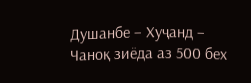Душанбе – Хуҷанд – Чаноқ зиёда аз 500 бех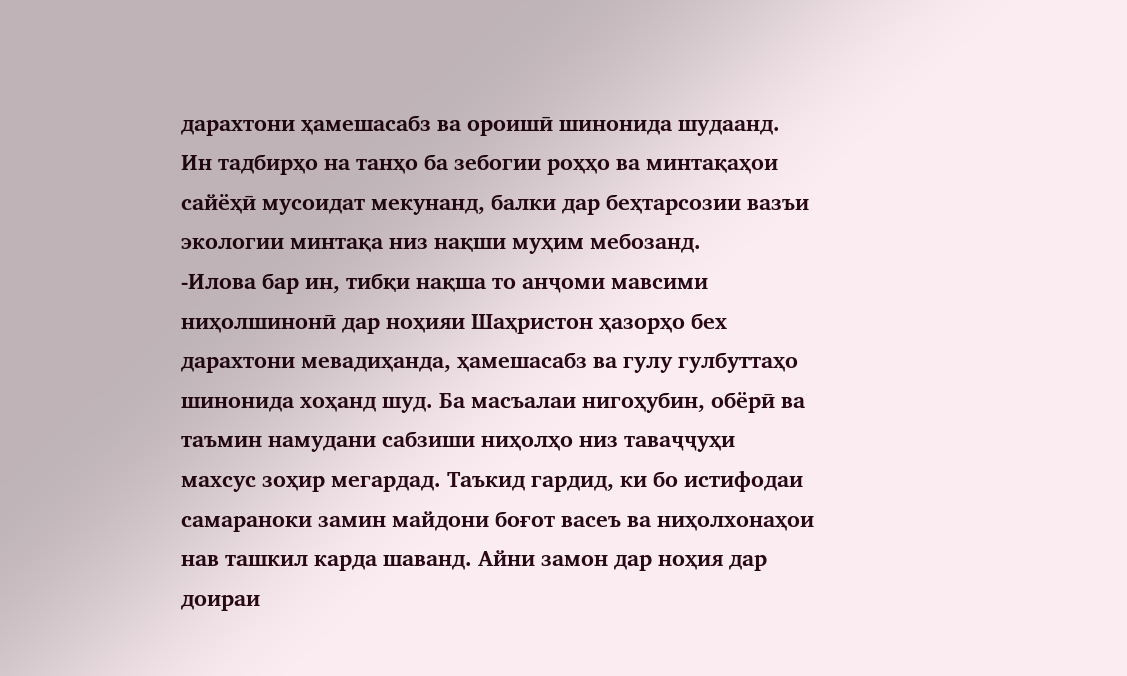дарахтони ҳамешасабз ва ороишӣ шинонида шудаанд. Ин тадбирҳо на танҳо ба зебогии роҳҳо ва минтақаҳои сайёҳӣ мусоидат мекунанд, балки дар беҳтарсозии вазъи экологии минтақа низ нақши муҳим мебозанд.
-Илова бар ин, тибқи нақша то анҷоми мавсими ниҳолшинонӣ дар ноҳияи Шаҳристон ҳазорҳо бех дарахтони мевадиҳанда, ҳамешасабз ва гулу гулбуттаҳо шинонида хоҳанд шуд. Ба масъалаи нигоҳубин, обёрӣ ва таъмин намудани сабзиши ниҳолҳо низ таваҷҷуҳи махсус зоҳир мегардад. Таъкид гардид, ки бо истифодаи самараноки замин майдони боғот васеъ ва ниҳолхонаҳои нав ташкил карда шаванд. Айни замон дар ноҳия дар доираи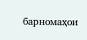барномаҳои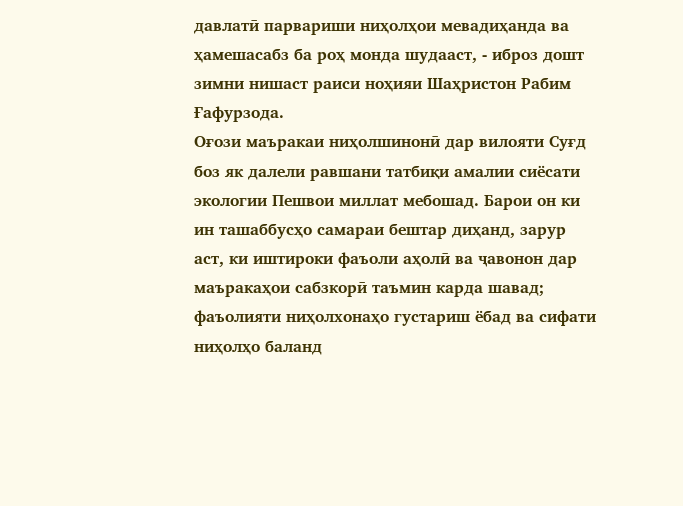давлатӣ парвариши ниҳолҳои мевадиҳанда ва ҳамешасабз ба роҳ монда шудааст, - иброз дошт зимни нишаст раиси ноҳияи Шаҳристон Рабим Ғафурзода.
Оғози маъракаи ниҳолшинонӣ дар вилояти Суғд боз як далели равшани татбиқи амалии сиёсати экологии Пешвои миллат мебошад. Барои он ки ин ташаббусҳо самараи бештар диҳанд, зарур аст, ки иштироки фаъоли аҳолӣ ва ҷавонон дар маъракаҳои сабзкорӣ таъмин карда шавад; фаъолияти ниҳолхонаҳо густариш ёбад ва сифати ниҳолҳо баланд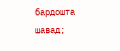бардошта шавад;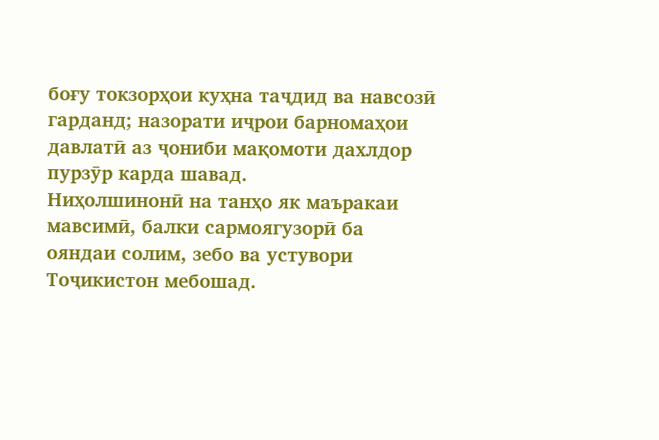боғу токзорҳои куҳна таҷдид ва навсозӣ гарданд; назорати иҷрои барномаҳои давлатӣ аз ҷониби мақомоти дахлдор пурзӯр карда шавад.
Ниҳолшинонӣ на танҳо як маъракаи мавсимӣ, балки сармоягузорӣ ба ояндаи солим, зебо ва устувори Тоҷикистон мебошад.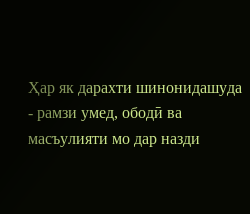Ҳар як дарахти шинонидашуда - рамзи умед, ободӣ ва масъулияти мо дар назди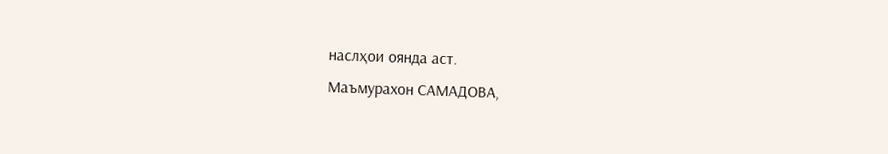наслҳои оянда аст.
Маъмурахон САМАДОВА,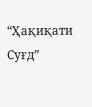“Ҳақиқати Суғд”